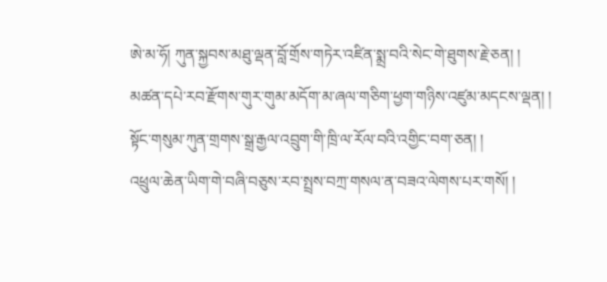ཨེ་མ་ཧོ། ཀུན་སྐྱབས་མཐུ་ལྡན་བློ་གྲོས་གཏེར་འཛིན་སྨྲ་བའི་སེང་གེ་ཐུགས་རྗེ་ཅན། །
མཚན་དཔེ་རབ་རྫོགས་གུར་གུམ་མདོག་མ་ཞལ་གཅིག་ཕྱག་གཉིས་འཛུམ་མདངས་ལྡན། །
སྟོང་གསུམ་ཀུན་གྲགས་སྒྲ་རྒྱལ་འབྲུག་གི་ཁྲི་ལ་རོལ་བའི་འགྱིང་བག་ཅན། །
འཕྲུལ་ཆེན་ཡིག་གེ་བཞི་བཅུས་རབ་སྤྲས་བཀྲ་གསལ་ན་བཟའ་ལེགས་པར་གསོ། །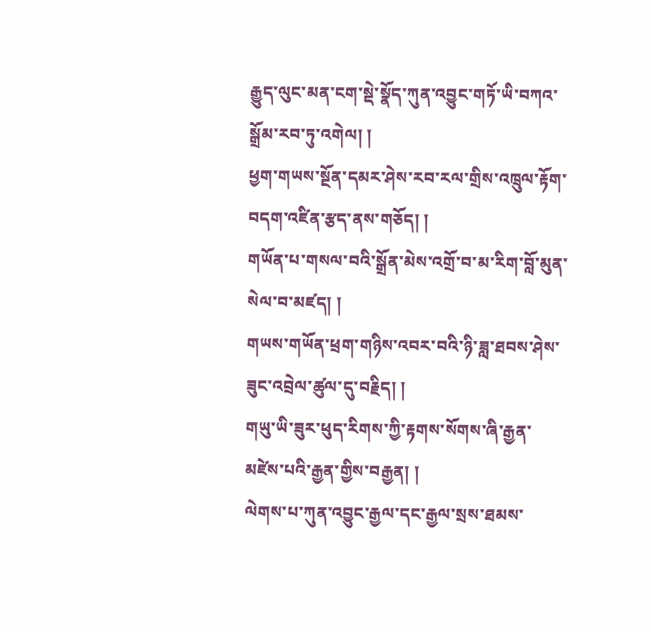རྒྱུད་ལུང་མན་ངག་སྡེ་སྣོད་ཀུན་འབྱུང་གཏོ་ཡི་བཀའ་སྒྲོམ་རབ་ཏུ་འགེལ། །
ཕྱག་གཡས་སྔོན་དམར་ཤེས་རབ་རལ་གྲིས་འཁྲུལ་རྟོག་བདག་འཛིན་རྩད་ནས་གཅོད། །
གཡོན་པ་གསལ་བའི་སྒྲོན་མེས་འགྲོ་བ་མ་རིག་བློ་མུན་སེལ་བ་མཛད། །
གཡས་གཡོན་ཕྲག་གཉིས་འབར་བའི་ཉི་ཟླ་ཐབས་ཤེས་ཟུང་འབྲེལ་ཚུལ་དུ་བརྗིད། །
གཡུ་ཡི་ཟུར་ཕུད་རིགས་ཀྱི་རྟགས་སོགས་ཞི་རྒྱན་མཛེས་པའི་རྒྱན་གྱིས་བརྒྱན། །
ལེགས་པ་ཀུན་འབྱུང་རྒྱལ་དང་རྒྱལ་སྲས་ཐམས་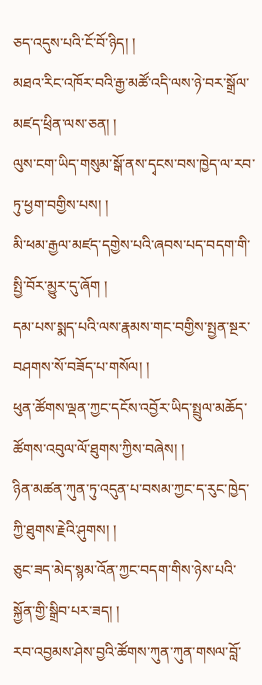ཅད་འདུས་པའི་ངོ་བོ་ཉིད། །
མཐའ་རིང་འཁོར་བའི་རྒྱ་མཚོ་འདི་ལས་ཉེ་བར་སྒྲོལ་མཛད་ཕྲིན་ལས་ཅན། །
ལུས་ངག་ཡིད་གསུམ་སྒོ་ནས་དྭངས་བས་ཁྱེད་ལ་རབ་ཏུ་ཕྱག་བགྱིས་པས། །
མི་ཕམ་རྒྱལ་མཛད་དགྱེས་པའི་ཞབས་པད་བདག་གི་སྤྱི་བོར་མྱུར་དུ་ཞོག །
དམ་པས་སྨད་པའི་ལས་རྣམས་གང་བགྱིས་སྤྱན་སྔར་བཤགས་སོ་བཟོད་པ་གསོལ། །
ཕུན་ཚོགས་ལྡན་ཀྱང་དངོས་འབྱོར་ཡིད་སྤྲུལ་མཆོད་ཚོགས་འབུལ་ལོ་ཐུགས་ཀྱིས་བཞེས། །
ཉིན་མཚན་ཀུན་ཏུ་འདུན་པ་བསམ་ཀྱང་ད་རུང་ཁྱེད་ཀྱི་ཐུགས་རྗེའི་ཤུགས། །
ཅུང་ཟད་མེད་སྙམ་འོན་ཀྱང་བདག་གིས་ཉེས་པའི་སྐྱོན་གྱི་སྒྲིབ་པར་ཟད། །
རབ་འབྱམས་ཤེས་བྱའི་ཚོགས་ཀུན་ཀུན་གསལ་བློ་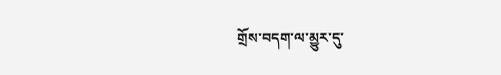གྲོས་བདག་ལ་མྱུར་དུ་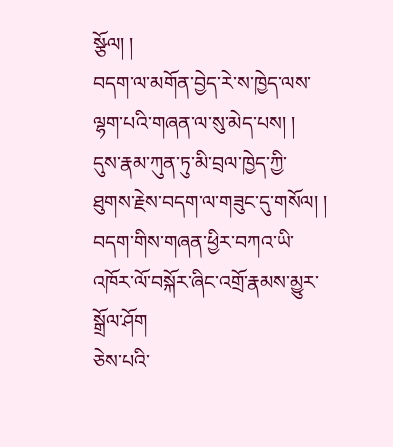སྩོལ། །
བདག་ལ་མགོན་བྱེད་རེ་ས་ཁྱེད་ལས་ལྷག་པའི་གཞན་ལ་སུ་མེད་པས། །
དུས་རྣམ་ཀུན་ཏུ་མི་བྲལ་ཁྱེད་ཀྱི་ཐུགས་རྗེས་བདག་ལ་གཟུང་དུ་གསོལ། །
བདག་གིས་གཞན་ཕྱིར་བཀའ་ཡི་འཁོར་ལོ་བསྐོར་ཞིང་འགྲོ་རྣམས་མྱུར་སྒྲོལ་ཤོག
ཅེས་པའི་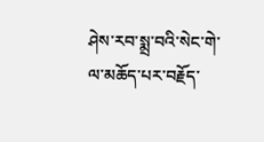ཤེས་རབ་སྨྲ་བའི་སེང་གེ་ལ་མཆོད་པར་བརྗོད་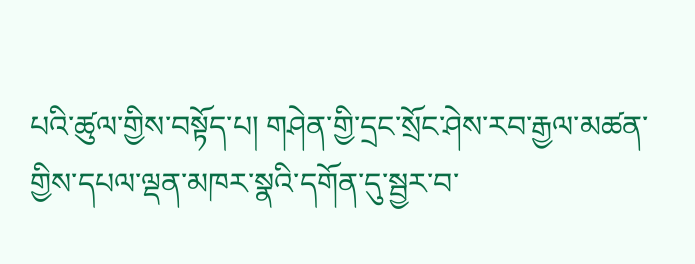པའི་ཚུལ་གྱིས་བསྟོད་པ། གཤེན་གྱི་དྲང་སྲོང་ཤེས་རབ་རྒྱལ་མཚན་གྱིས་དཔལ་ལྡན་མཁར་སྣའི་དགོན་དུ་སྦྱར་བ་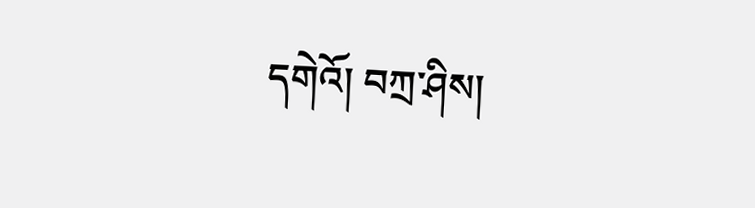དགེའོ། བཀྲ་ཤིས།